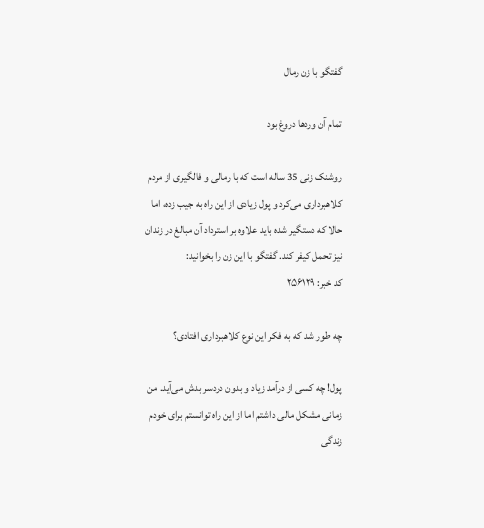گفتگو با زن رمال

تمام آن وردها دروغ بود

روشنک زنی 35 ساله است که با رمالی و فالگیری از مردم کلاهبرداری می‌کرد و پول زیادی از این راه به جیب زده، اما حالا که دستگیر شده باید علاوه بر استرداد آن مبالغ در زندان نیز تحمل کیفر کند. گفتگو با این زن را بخوانید:
کد خبر: ۲۵۶۱۲۹

چه طور شد که به فکر این نوع کلاهبرداری افتادی؟

پول! چه کسی از درآمد زیاد و بدون دردسر بدش می‌آید. من زمانی مشکل مالی داشتم اما از این راه توانستم برای خودم زندگی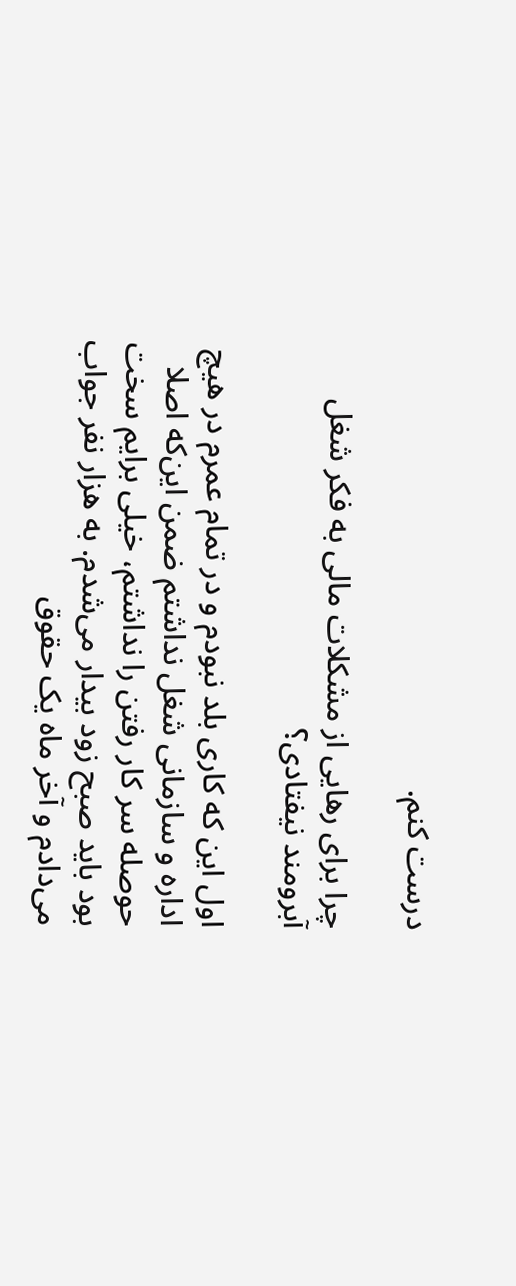درست کنم.

چرا برای رهایی از مشکلات مالی به فکر شغل آبرومند نیفتادی؟

اول این که کاری بلد نبودم و در تمام عمرم در هیچ اداره و سازمانی شغل نداشتم ضمن این‌که اصلا حوصله سر کار رفتن را نداشتم، خیلی برایم سخت بود باید صبح زود بیدار می‌شدم. به هزار نفر جواب می‌دادم و آخر ماه یک حقوق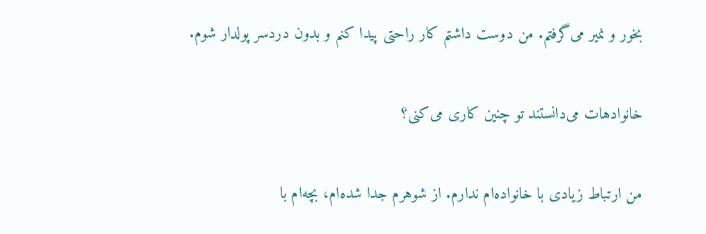بخور و نمیر می‌گرفتم. من دوست داشتم کار راحتی پیدا کنم و بدون دردسر پولدار شوم.

خانوادهات می‌دانستند تو چنین کاری می‌کنی؟

من ارتباط زیادی با خانواده‌ام ندارم. از شوهرم جدا شده‌ام، بچه‌ام با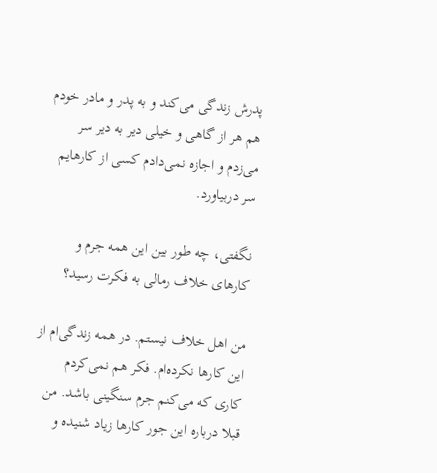پدرش زندگی می‌کند و به پدر و مادر خودم هم هر از گاهی و خیلی دیر به دیر سر می‌زدم و اجازه نمی‌دادم کسی از کارهایم سر دربیاورد.

نگفتی، چه طور بین این همه جرم و کارهای خلاف رمالی به فکرت رسید؟

من اهل خلاف نیستم. در همه زندگی‌ام از این کارها نکرده‌ام. فکر هم نمی‌کردم کاری که می‌کنم جرم سنگینی باشد. من قبلا درباره این جور کارها زیاد شنیده و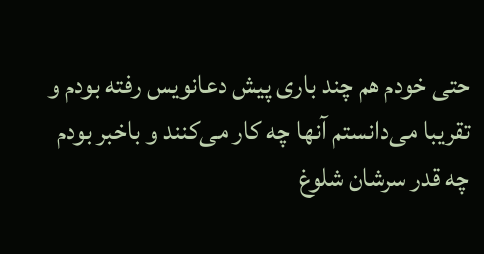حتی خودم هم چند باری پیش دعانویس رفته بودم و تقریبا می‌دانستم آنها چه کار می‌کنند و باخبر بودم چه قدر سرشان شلوغ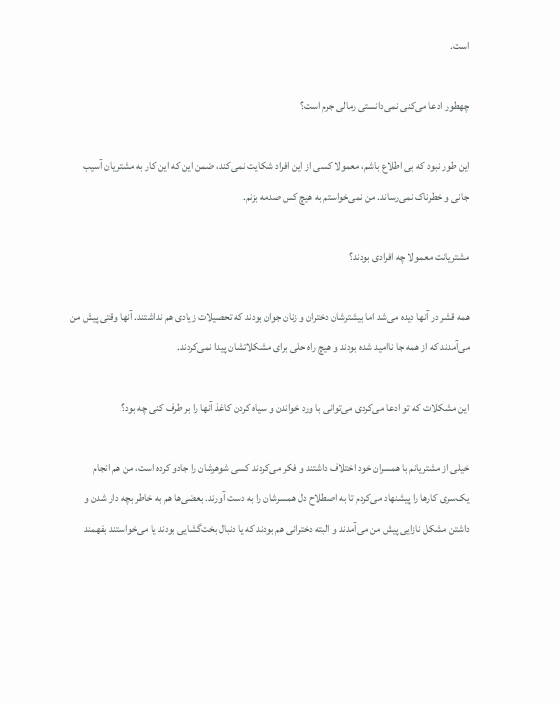است.

چهطور ادعا می‌کنی نمی‌دانستی رمالی جرم است؟

این طور نبود که بی اطلاع باشم، معمولا کسی از این افراد شکایت نمی‌کند، ضمن این که این کار به مشتریان آسیب جانی و خطرناک نمی‌رساند. من نمی‌خواستم به هیچ کس صدمه بزنم.

مشتریانت معمولا چه افرادی بودند؟

همه قشر در آنها دیده می‌شد اما بیشترشان دختران و زنان جوان بودند که تحصیلات زیادی هم نداشتند. آنها وقتی پیش من می‌آمدند که از همه جا ناامید شده بودند و هیچ راه حلی برای مشکلاتشان پیدا نمی‌کردند.

این مشکلات که تو ادعا می‌کردی می‌توانی با ورد خواندن و سیاه کردن کاغذ آنها را بر طرف کنی چه بود؟

خیلی از مشتریانم با همسران خود اختلاف داشتند و فکر می‌کردند کسی شوهرشان را جادو کرده است، من هم انجام یک‌سری کارها را پیشنهاد می‌کردم تا به اصطلاح دل همسرشان را به دست آورند. بعضی‌ها هم به خاطر بچه دار شدن و داشتن مشکل نازایی پیش من می‌آمدند و البته دخترانی هم بودند که یا دنبال بخت‌گشایی بودند یا می‌خواستند بفهمند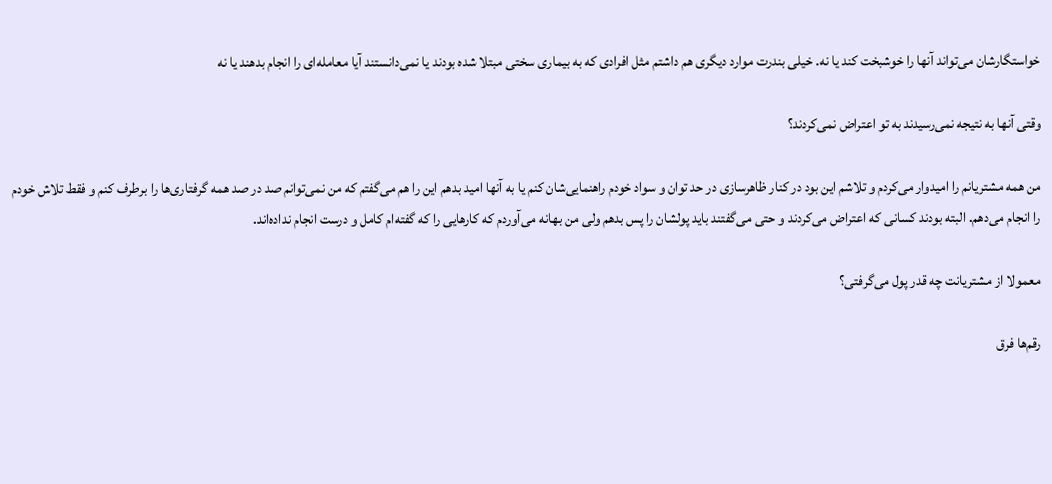خواستگارشان می‌تواند آنها را خوشبخت کند یا نه. خیلی بندرت موارد دیگری هم داشتم مثل افرادی که به بیماری سختی مبتلا شده بودند یا نمی‌دانستند آیا معامله‌ای را انجام بدهند یا نه

وقتی آنها به نتیجه نمی‌رسیدند به تو اعتراض نمی‌کردند؟

من همه مشتریانم را امیدوار می‌کردم و تلاشم این بود در کنار ظاهرسازی در حد توان و سواد خودم راهنمایی‌شان کنم یا به آنها امید بدهم این را هم می‌گفتم که من نمی‌توانم صد در صد همه گرفتاری‌ها را برطرف کنم و فقط تلاش خودم را انجام می‌دهم. البته بودند کسانی که اعتراض می‌کردند و حتی می‌گفتند باید پولشان را پس بدهم ولی من بهانه می‌آوردم که کارهایی را که گفته‌ام کامل و درست انجام نداده‌اند.

معمولا از مشتریانت چه قدر پول می‌گرفتی؟

رقم‌ها فرق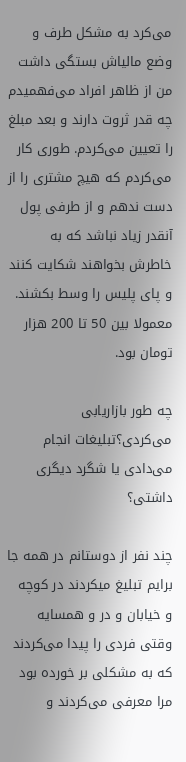می‌کرد به مشکل طرف و وضع مالیاش بستگی داشت من از ظاهر افراد می‌فهمیدم چه قدر ثروت دارند و بعد مبلغ را تعیین می‌کردم. طوری کار می‌کردم که هیچ مشتری را از دست ندهم و از طرفی پول آنقدر زیاد نباشد که به خاطرش بخواهند شکایت کنند و پای پلیس را وسط بکشند. معمولا بین 50 تا 200 هزار تومان بود.

چه طور بازاریابی می‌کردی؟تبلیغات انجام می‌دادی یا شگرد دیگری داشتی؟

چند نفر از دوستانم در همه جا برایم تبلیغ میکردند در کوچه و خیابان و در و همسایه وقتی فردی را پیدا می‌کردند که به مشکلی بر خورده بود مرا معرفی می‌کردند و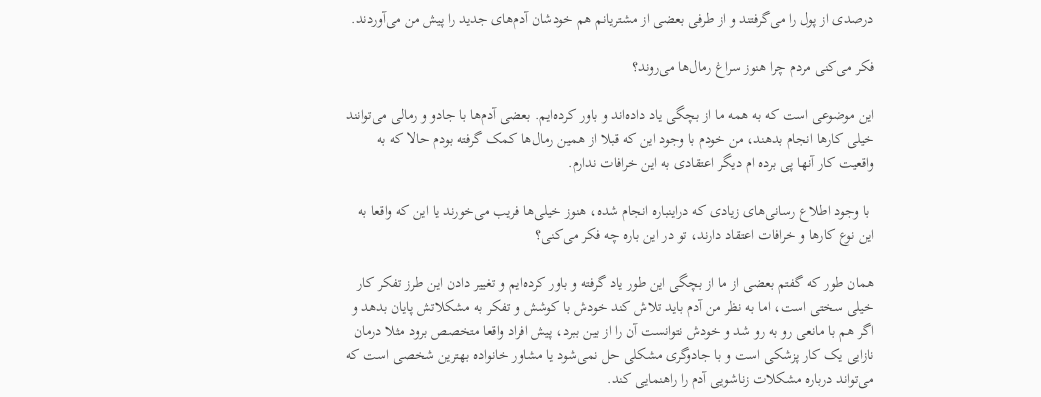درصدی از پول را می‌گرفتند و از طرفی بعضی از مشتریانم هم خودشان آدم‌های جدید را پیش من می‌آوردند.

فکر می‌کنی مردم چرا هنوز سراغ رمال‌ها می‌روند؟

این موضوعی است که به همه ما از بچگی یاد داده‌اند و باور کرده‌ایم. بعضی آدم‌ها با جادو و رمالی می‌توانند خیلی کارها انجام بدهند، من خودم با وجود این که قبلا از همین رمال‌ها کمک گرفته بودم حالا که به واقعیت کار آنها پی برده ام دیگر اعتقادی به این خرافات ندارم.

 با وجود اطلاع رسانی‌های زیادی که دراینباره انجام شده، هنوز خیلی‌ها فریب می‌خورند یا این که واقعا به این نوع کارها و خرافات اعتقاد دارند، تو در این باره چه فکر می‌کنی؟

همان طور که گفتم بعضی از ما از بچگی این طور یاد گرفته و باور کرده‌ایم و تغییر دادن این طرز تفکر کار خیلی سختی است، اما به نظر من آدم باید تلاش کند خودش با کوشش و تفکر به مشکلاتش پایان بدهد و اگر هم با مانعی رو به رو شد و خودش نتوانست آن را از بین ببرد، پیش افراد واقعا متخصص برود مثلا درمان نازایی یک کار پزشکی است و با جادوگری مشکلی حل نمی‌شود یا مشاور خانواده بهترین شخصی است که می‌تواند درباره مشکلات زناشویی آدم را راهنمایی کند.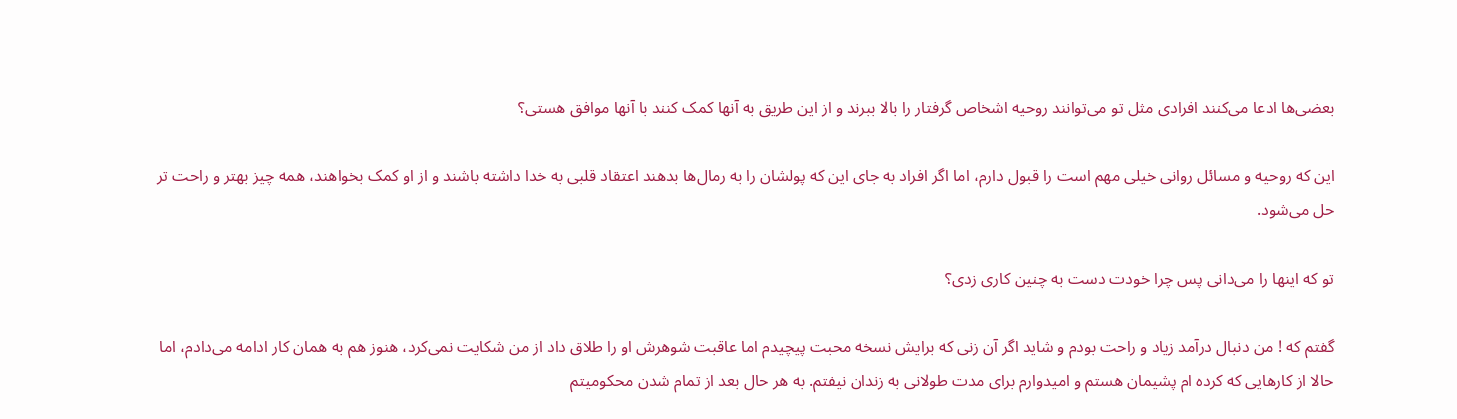بعضی‌ها ادعا می‌کنند افرادی مثل تو می‌توانند روحیه اشخاص گرفتار را بالا ببرند و از این طریق به آنها کمک کنند با آنها موافق هستی؟

این که روحیه و مسائل روانی خیلی مهم است را قبول دارم، اما اگر افراد به جای این که پولشان را به رمال‌ها بدهند اعتقاد قلبی به خدا داشته باشند و از او کمک بخواهند، همه چیز بهتر و راحت تر حل می‌شود.

تو که اینها را می‌دانی پس چرا خودت دست به چنین کاری زدی؟

گفتم که ! من دنبال درآمد زیاد و راحت بودم و شاید اگر آن زنی که برایش نسخه محبت پیچیدم اما عاقبت شوهرش او را طلاق داد از من شکایت نمی‌کرد، هنوز هم به همان کار ادامه می‌دادم، اما حالا از کارهایی که کرده ام پشیمان هستم و امیدوارم برای مدت طولانی به زندان نیفتم. به هر حال بعد از تمام شدن محکومیتم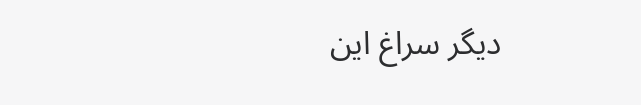دیگر سراغ این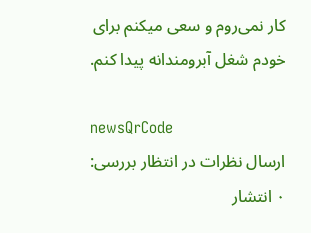کار نمی‌روم و سعی میکنم برای خودم شغل آبرومندانه پیدا کنم.

newsQrCode
ارسال نظرات در انتظار بررسی: ۰ انتشار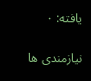یافته: ۰

نیازمندی ها